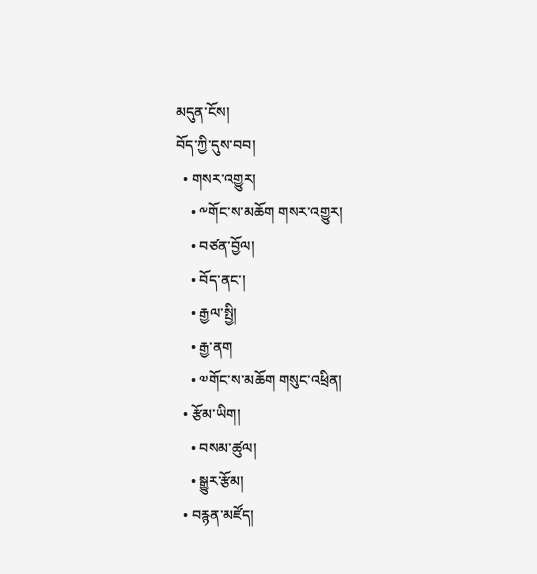མདུན་ངོས།
བོད་ཀྱི་དུས་བབ།
  • གསར་འགྱུར།
    • ༸གོང་ས་མཆོག གསར་འགྱུར།
    • བཙན་བྱོལ།
    • བོད་ནང་།
    • རྒྱལ་སྤྱི།
    • རྒྱ་ནག
    • ༧གོང་ས་མཆོག གསུང་འཕྲིན།
  • རྩོམ་ཡིག།
    • བསམ་ཚུལ།
    • སྒྱུར་རྩོམ།
  • བརྙན་མཛོད།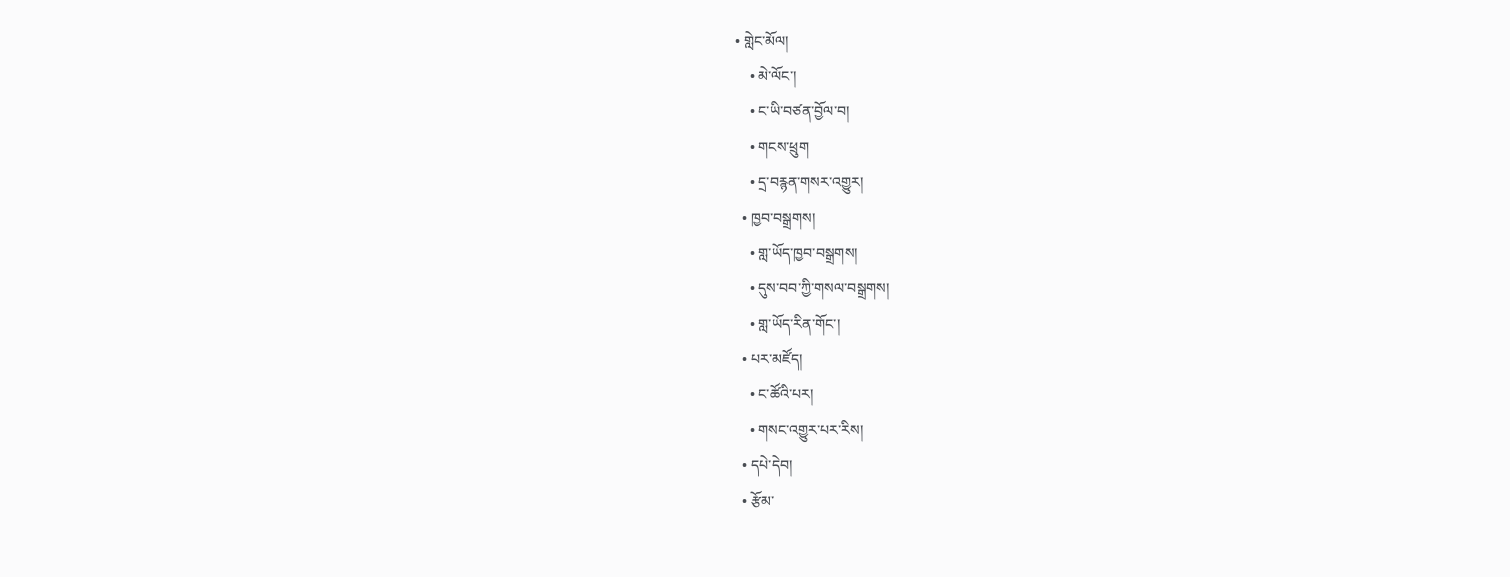• གླེང་མོལ།
    • མེ་ལོང་།
    • ང་ཡི་བཙན་བྱོལ་བ།
    • གངས་ཕྲུག
    • དྲ་བརྙན་གསར་འགྱུར།
  • ཁྱབ་བསྒྲགས།
    • གླ་ཡོད་ཁྱབ་བསྒྲགས།
    • དུས་བབ་ཀྱི་གསལ་བསྒྲགས།
    • གླ་ཡོད་རིན་གོང་།
  • པར་མཛོད།
    • ང་ཚོའི་པར།
    • གསང་འགྱུར་པར་རིས།
  • དཔེ་དེབ།
  • རྩོམ་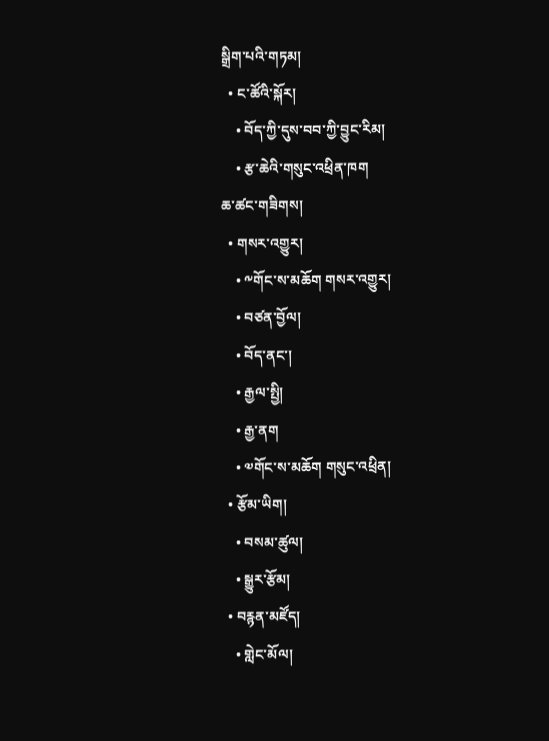སྒྲིག་པའི་གཏམ།
  • ང་ཚོའི་སྐོར།
    • བོད་ཀྱི་དུས་བབ་ཀྱི་བྱུང་རིམ།
    • རྩ་ཆེའི་གསུང་འཕྲིན་ཁག
ཆ་ཚང་གཟིགས།
  • གསར་འགྱུར།
    • ༸གོང་ས་མཆོག གསར་འགྱུར།
    • བཙན་བྱོལ།
    • བོད་ནང་།
    • རྒྱལ་སྤྱི།
    • རྒྱ་ནག
    • ༧གོང་ས་མཆོག གསུང་འཕྲིན།
  • རྩོམ་ཡིག།
    • བསམ་ཚུལ།
    • སྒྱུར་རྩོམ།
  • བརྙན་མཛོད།
    • གླེང་མོལ།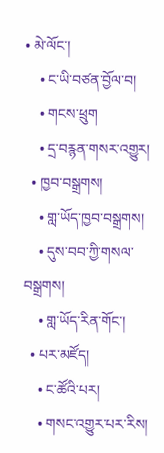• མེ་ལོང་།
    • ང་ཡི་བཙན་བྱོལ་བ།
    • གངས་ཕྲུག
    • དྲ་བརྙན་གསར་འགྱུར།
  • ཁྱབ་བསྒྲགས།
    • གླ་ཡོད་ཁྱབ་བསྒྲགས།
    • དུས་བབ་ཀྱི་གསལ་བསྒྲགས།
    • གླ་ཡོད་རིན་གོང་།
  • པར་མཛོད།
    • ང་ཚོའི་པར།
    • གསང་འགྱུར་པར་རིས།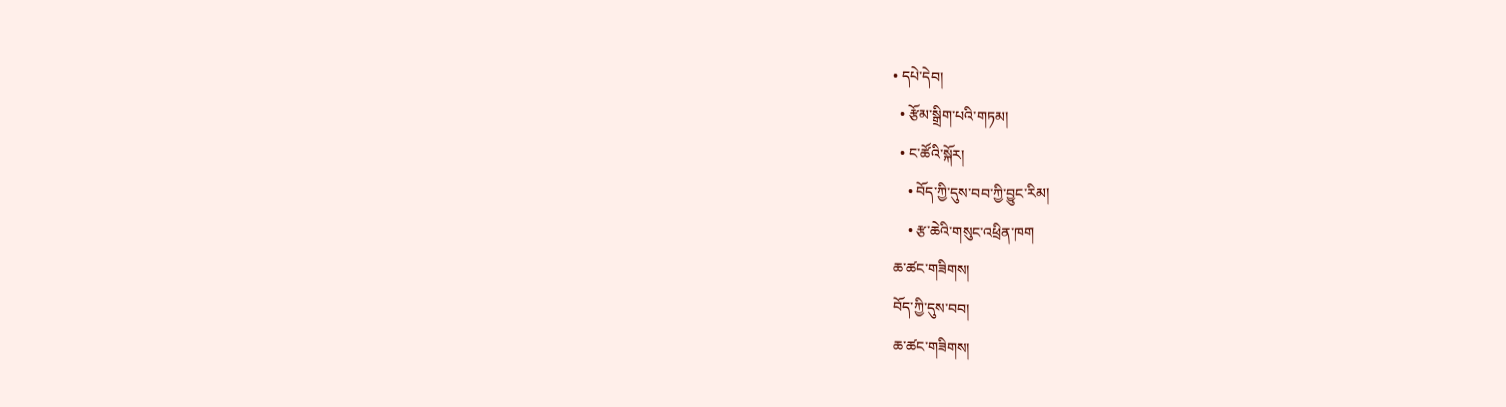• དཔེ་དེབ།
  • རྩོམ་སྒྲིག་པའི་གཏམ།
  • ང་ཚོའི་སྐོར།
    • བོད་ཀྱི་དུས་བབ་ཀྱི་བྱུང་རིམ།
    • རྩ་ཆེའི་གསུང་འཕྲིན་ཁག
ཆ་ཚང་གཟིགས།
བོད་ཀྱི་དུས་བབ།
ཆ་ཚང་གཟིགས།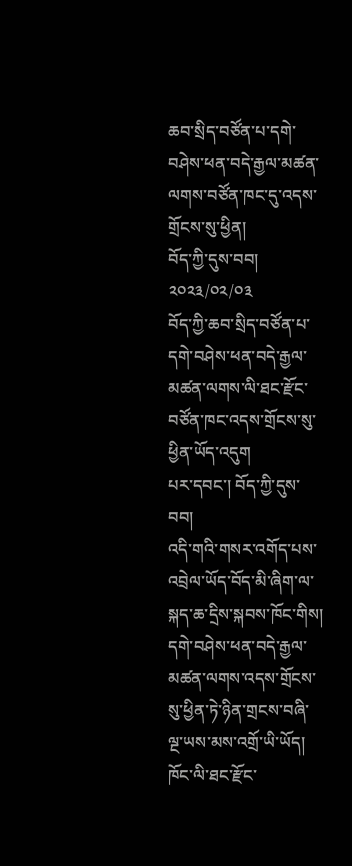ཆབ་སྲིད་བཙོན་པ་དགེ་བཤེས་ཕན་བདེ་རྒྱལ་མཚན་ལགས་བཙོན་ཁང་དུ་འདས་གྲོངས་སུ་ཕྱིན།
བོད་ཀྱི་དུས་བབ།
༢༠༢༣/༠༢/༠༣
བོད་ཀྱི་ཆབ་སྲིད་བཙོན་པ་དགེ་བཤེས་ཕན་བདེ་རྒྱལ་མཚན་ལགས་ལི་ཐང་རྫོང་བཙོན་ཁང་འདས་གྲོངས་སུ་ཕྱིན་ཡོད་འདུག
པར་དབང་། བོད་ཀྱི་དུས་བབ།
འདི་གའི་གསར་འགོད་པས་འབྲེལ་ཡོད་བོད་མི་ཞིག་ལ་སྐད་ཆ་དྲིས་སྐབས་ཁོང་གིས། དགེ་བཤེས་ཕན་བདེ་རྒྱལ་མཚན་ལགས་འདས་གྲོངས་སུ་ཕྱིན་ཏེ་ཉིན་གྲངས་བཞི་ལྔ་ཡས་མས་འགྲོ་ཡི་ཡོད། ཁོང་ལི་ཐང་རྫོང་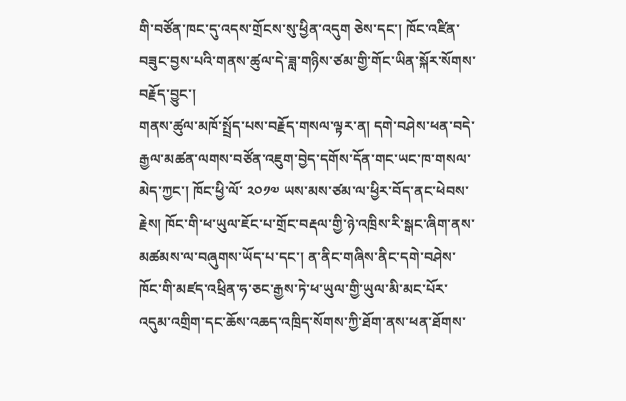གི་བཙོན་ཁང་དུ་འདས་གྲོངས་སུ་ཕྱིན་འདུག ཅེས་དང་། ཁོང་འཛིན་བཟུང་བྱས་པའི་གནས་ཚུལ་དེ་ཟླ་གཉིས་ཙམ་གྱི་གོང་ཡིན་སྐོར་སོགས་བརྗོད་བྱུང་།
གནས་ཚུལ་མཁོ་སྤྲོད་པས་བརྗོད་གསལ་ལྟར་ན། དགེ་བཤེས་ཕན་བདེ་རྒྱལ་མཚན་ལགས་བཙོན་འཇུག་བྱེད་དགོས་དོན་གང་ཡང་ཁ་གསལ་མེད་ཀྱང་། ཁོང་ཕྱི་ལོ་ ༢༠༡༧ ཡས་མས་ཙམ་ལ་ཕྱིར་བོད་ནང་ཕེབས་རྗེས། ཁོང་གི་ཕ་ཡུལ་ཇོང་པ་གྲོང་བརྡལ་གྱི་ཉེ་འཁྲིས་རི་སྒང་ཞིག་ནས་མཚམས་ལ་བཞུགས་ཡོད་པ་དང་། ན་ནིང་གཞིས་ནིང་དགེ་བཤེས་ཁོང་གི་མཛད་འཕྲིན་ཧ་ཅང་རྒྱས་ཏེ་ཕ་ཡུལ་གྱི་ཡུལ་མི་མང་པོར་འདུམ་འགྲིག་དང་ཆོས་འཆད་འཁྲིད་སོགས་ཀྱི་ཐོག་ནས་ཕན་ཐོགས་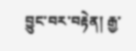བྱུང་བར་བརྟེན། རྒྱ་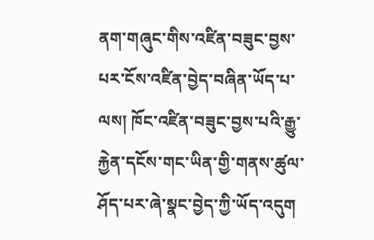ནག་གཞུང་གིས་འཛིན་བཟུང་བྱས་པར་ངོས་འཛིན་བྱེད་བཞིན་ཡོད་པ་ལས། ཁོང་འཛིན་བཟུང་བྱས་པའི་རྒྱུ་རྐྱེན་དངོས་གང་ཡིན་གྱི་གནས་ཚུལ་ཤོད་པར་ཞེ་སྣང་བྱེད་ཀྱི་ཡོད་འདུག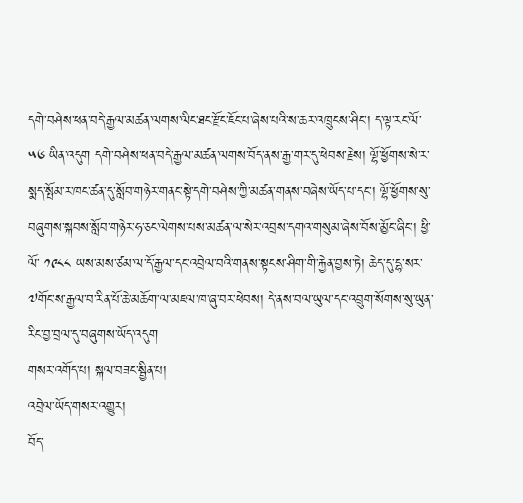དགེ་བཤེས་ཕན་བདེ་རྒྱལ་མཚན་ལགས་ལིང་ཐང་རྫོང་ཇོང་པ་ཞེས་པའི་ས་ཆར་འཁྲུངས་ཤིང་། ད་ལྟ་རང་ལོ་ ༥༦ ཡིན་འདུག དགེ་བཤེས་ཕན་བདེ་རྒྱལ་མཚན་ལགས་བོད་ནས་རྒྱ་གར་དུ་ཕེབས་རྗེས། ལྷོ་ཕྱོགས་སེ་ར་སྨད་སྤོམ་ར་ཁང་ཚན་དུ་སློབ་གཉེར་གནང་སྟེ་དགེ་བཤེས་ཀྱི་མཚན་གནས་བཞེས་ཡོད་པ་དང་། ལྷོ་ཕྱོགས་སུ་བཞུགས་སྐབས་སློབ་གཉེར་ཧ་ཅང་ལེགས་པས་མཚན་ལ་སེར་འབྲས་དགའ་གསུམ་ཞེས་བོས་མྱོང་ཞིང་། ཕྱི་ལོ་ ༡༩༨༨ ཡས་མས་ཙམ་ལ་དོ་རྒྱལ་དང་འབྲེལ་བའི་གནས་སྟངས་ཤིག་གི་རྐྱེན་བྱས་ཏེ། ཆེད་དུ་དྷ་སར་༧གོང་ས་རྒྱལ་བ་རིན་པོ་ཆེ་མཆོག་ལ་མཇལ་ཁ་ཞུ་བར་ཕེབས། དེ་ནས་བལ་ཡུལ་དང་འབྲུག་སོགས་སུ་ཡུན་རིང་བྱ་བྲལ་དུ་བཞུགས་ཡོད་འདུག
གསར་འགོད་པ། སྐལ་བཟང་སྦྱིན་པ།
འབྲེལ་ཡོད་གསར་འགྱུར།
བོད་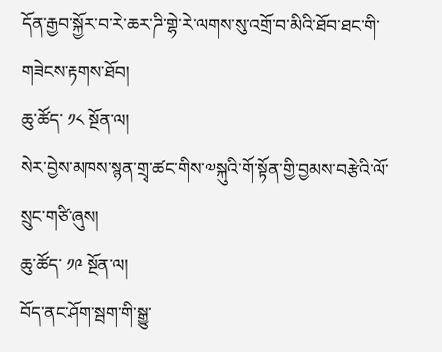དོན་རྒྱབ་སྐྱོར་བ་རེ་ཆར་ཌི་གྷེ་རེ་ལགས་སུ་འགྲོ་བ་མིའི་ཐོབ་ཐང་གི་གཟེངས་རྟགས་ཐོབ།
ཆུ་ཚོད་ ༡༨ སྔོན་ལ།
སེར་བྱེས་མཁས་སྙན་གྲྭ་ཚང་གིས་༧སྐུའི་གོ་སྟོན་གྱི་བྱམས་བརྩེའི་ལོ་སྲུང་གཙི་ཞུས།
ཆུ་ཚོད་ ༡༩ སྔོན་ལ།
བོད་ནང་ཤོག་སྦག་གི་སྒྱུ་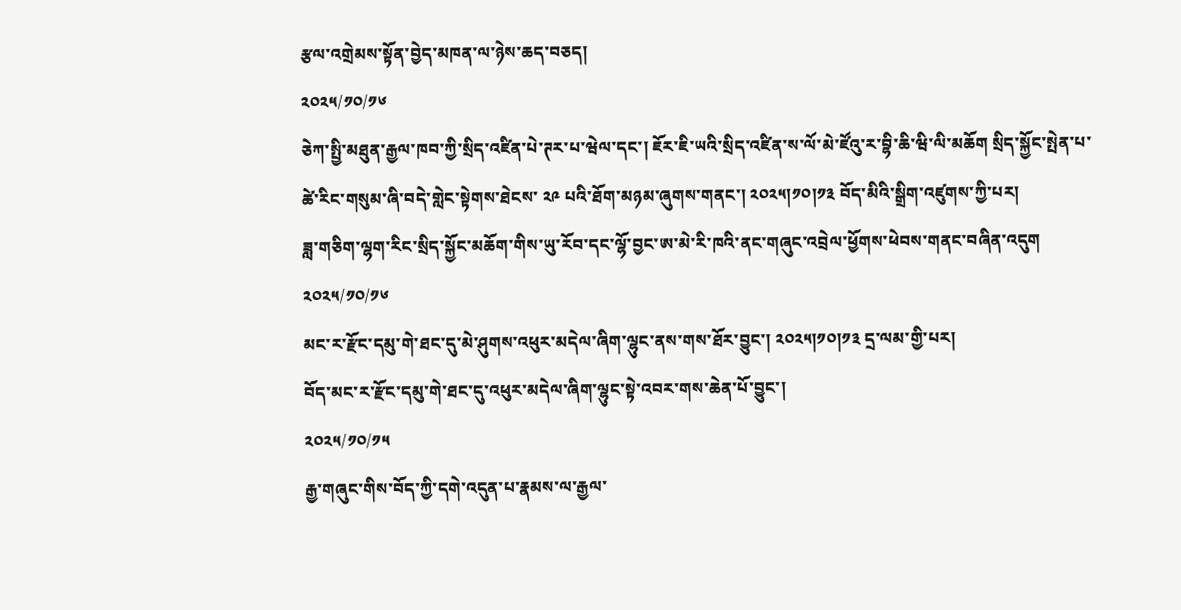རྩལ་འགྲེམས་སྟོན་བྱེད་མཁན་ལ་ཉེས་ཆད་བཅད།
༢༠༢༥/༡༠/༡༦
ཅེཀ་སྤྱི་མཐུན་རྒྱལ་ཁབ་ཀྱི་སྲིད་འཛིན་པེ་ཊར་པ་ཝེལ་དང་། ཇོར་ཇི་ཡའི་སྲིད་འཛིན་ས་ལོ་མེ་ཛོའུ་ར་བྷི་ཆི་ཝི་ལི་མཆོག སྲིད་སྐྱོང་སྤེན་པ་ཚེ་རིང་གསུམ་ཞི་བདེ་གླེང་སྟེགས་ཐེངས་ ༢༩ པའི་ཐོག་མཉམ་ཞུགས་གནང་། ༢༠༢༥།༡༠།༡༣ བོད་མིའི་སྒྲིག་འཛུགས་ཀྱི་པར།
ཟླ་གཅིག་ལྷག་རིང་སྲིད་སྐྱོང་མཆོག་གིས་ཡུ་རོབ་དང་ལྷོ་བྱང་ཨ་མེ་རི་ཁའི་ནང་གཞུང་འབྲེལ་ཕྱོགས་ཕེབས་གནང་བཞིན་འདུག
༢༠༢༥/༡༠/༡༦
མང་ར་རྫོང་དམུ་གེ་ཐང་དུ་མེ་ཤུགས་འཕུར་མདེལ་ཞིག་ལྷུང་ནས་གས་ཐོར་བྱུང་། ༢༠༢༥།༡༠།༡༣ དྲ་ལམ་གྱི་པར།
བོད་མང་ར་རྫོང་དམུ་གེ་ཐང་དུ་འཕུར་མདེལ་ཞིག་ལྷུང་སྟེ་འབར་གས་ཆེན་པོ་བྱུང་།
༢༠༢༥/༡༠/༡༥
རྒྱ་གཞུང་གིས་བོད་ཀྱི་དགེ་འདུན་པ་རྣམས་ལ་རྒྱལ་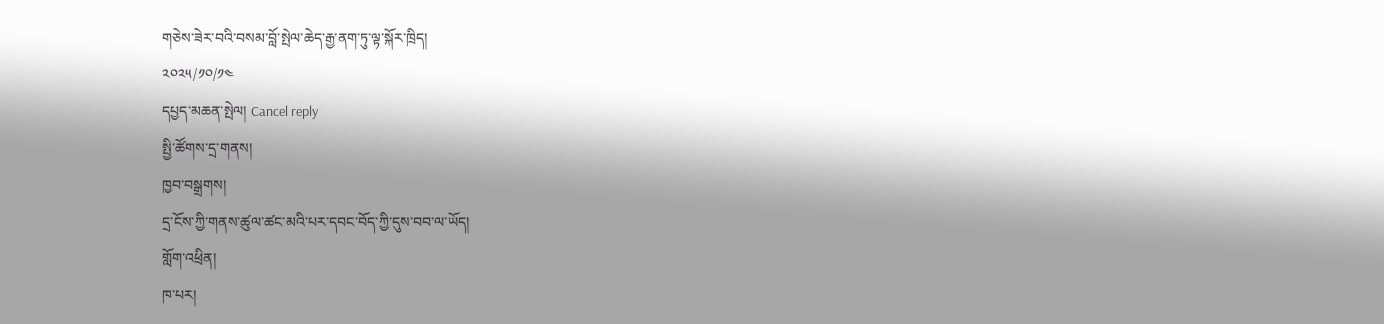གཅེས་ཟེར་བའི་བསམ་བློ་སྤེལ་ཆེད་རྒྱ་ནག་ཏུ་ལྟ་སྐོར་ཁྲིད།
༢༠༢༥/༡༠/༡༤
དཔྱད་མཆན་སྤེལ། Cancel reply
སྤྱི་ཚོགས་དྲ་གནས།
ཁྱབ་བསྒྲགས།
དྲ་ངོས་ཀྱི་གནས་ཚུལ་ཚང་མའི་པར་དབང་བོད་ཀྱི་དུས་བབ་ལ་ཡོད།
གློག་འཕྲིན།
ཁ་པར།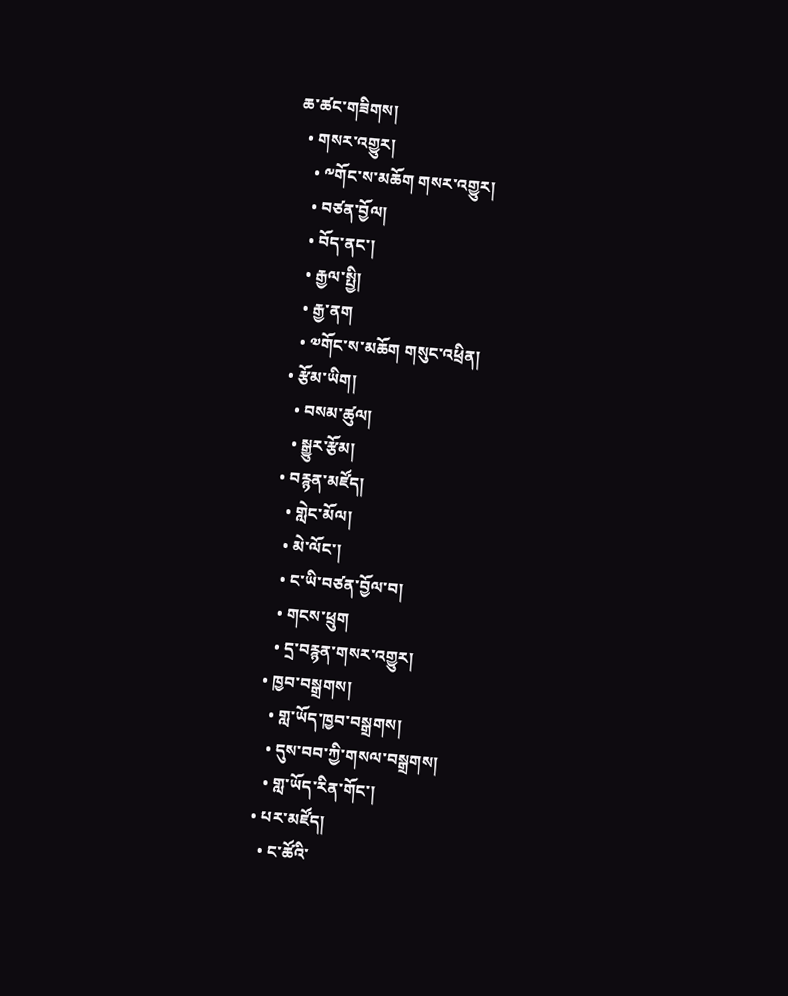ཆ་ཚང་གཟིགས།
  • གསར་འགྱུར།
    • ༸གོང་ས་མཆོག གསར་འགྱུར།
    • བཙན་བྱོལ།
    • བོད་ནང་།
    • རྒྱལ་སྤྱི།
    • རྒྱ་ནག
    • ༧གོང་ས་མཆོག གསུང་འཕྲིན།
  • རྩོམ་ཡིག།
    • བསམ་ཚུལ།
    • སྒྱུར་རྩོམ།
  • བརྙན་མཛོད།
    • གླེང་མོལ།
    • མེ་ལོང་།
    • ང་ཡི་བཙན་བྱོལ་བ།
    • གངས་ཕྲུག
    • དྲ་བརྙན་གསར་འགྱུར།
  • ཁྱབ་བསྒྲགས།
    • གླ་ཡོད་ཁྱབ་བསྒྲགས།
    • དུས་བབ་ཀྱི་གསལ་བསྒྲགས།
    • གླ་ཡོད་རིན་གོང་།
  • པར་མཛོད།
    • ང་ཚོའི་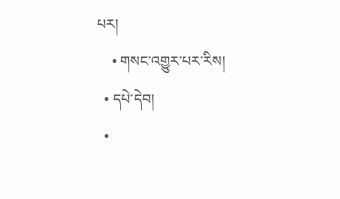པར།
    • གསང་འགྱུར་པར་རིས།
  • དཔེ་དེབ།
  •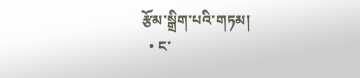རྩོམ་སྒྲིག་པའི་གཏམ།
  • ང་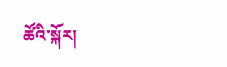ཚོའི་སྐོར།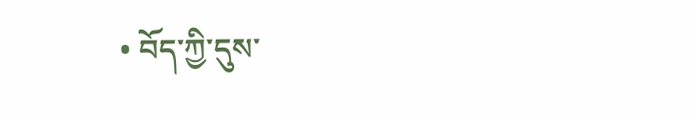• བོད་ཀྱི་དུས་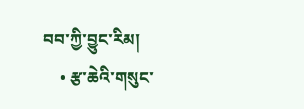བབ་ཀྱི་བྱུང་རིམ།
    • རྩ་ཆེའི་གསུང་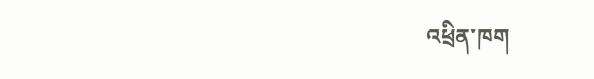འཕྲིན་ཁག